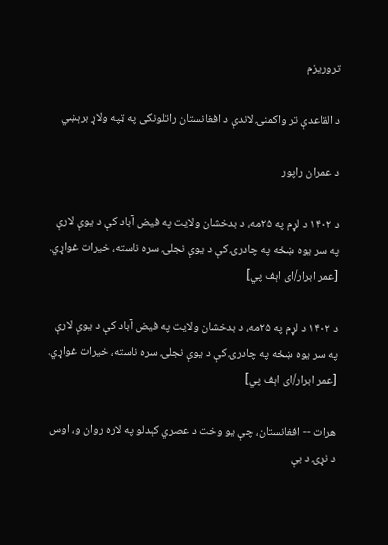تروريزم

د القاعدې تر واکمنۍ لاندې د افغانستان راتلونکی په ټپه ولاړ برېښي

د عمران راپور

د ۱۴۰۲ د لړم په ۲۵مه، د بدخشان ولایت په فیض آباد کې د یوې لارې په سر یوه ښځه په چادرۍ کې د یوې نجلۍ سره ناسته، خیرات غواړي. [عمر ابرار/ای اېف پي]

د ۱۴۰۲ د لړم په ۲۵مه، د بدخشان ولایت په فیض آباد کې د یوې لارې په سر یوه ښځه په چادرۍ کې د یوې نجلۍ سره ناسته، خیرات غواړي. [عمر ابرار/ای اېف پي]

هرات -- افغانستان، چې یو وخت د عصري کېدلو په لاره روان و، اوس د نړۍ د بې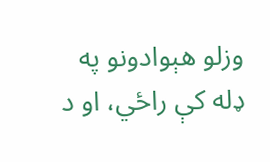وزلو هېوادونو په ډله کې راځي، او د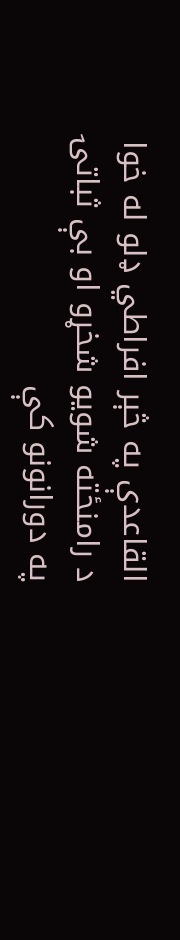القاعدې په څېر افراطي ډلو له خوا د رامنځته شويو شخړو او بې ثباتۍ په دورانونو کې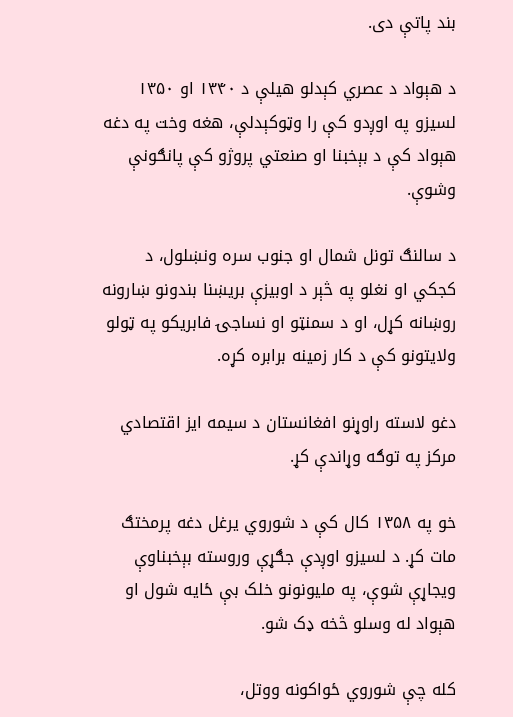بند پاتې دی.

د هېواد د عصري کېدلو هیلې د ۱۳۴۰ او ۱۳۵۰ لسیزو په اوږدو کې را وټوکېدلې، هغه وخت په دغه هېواد کې د بېخبنا او صنعتي پروژو کې پانګونې وشوې.

د سالنګ تونل شمال او جنوب سره ونښلول، د کجکي او نغلو په څېر د اوبیزې بریښنا بندونو ښارونه روښانه کړل، او د سمنټو او نساجۍ فابریکو په ټولو ولایتونو کې د کار زمینه برابره کړه.

دغو لاسته راوړنو افغانستان د سیمه ایز اقتصادي مرکز په توګه وړاندې کړ.

خو په ۱۳۵۸ کال کې د شوروي یرغل دغه پرمختګ مات کړ. د لسیزو اوږدې جګړې وروسته بېخبناوې ویجاړې شوې، په ملیونونو خلک بې ځایه شول او هېواد له وسلو څخه ډک شو.

کله چې شوروي ځواکونه ووتل،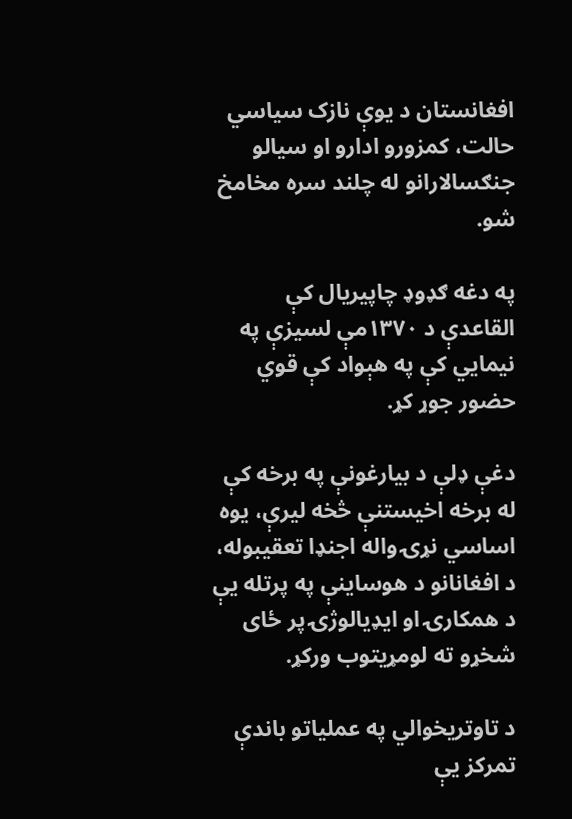افغانستان د یوې نازک سیاسي حالت، کمزورو ادارو او سیالو جنګسالارانو له چلند سره مخامخ شو.

په دغه ګډوډ چاپیریال کې القاعدې د ۱۳۷۰مې لسیزې په نیمایي کې په هېواد کې قوي حضور جوړ کړ.

دغې ډلې د بیارغونې په برخه کې له برخه اخیستنې څخه لیرې، یوه اساسي نړۍ واله اجنډا تعقیبوله، د افغانانو د هوساینې په پرتله یې د همکارۍ او ایډیالوژۍ پر ځای شخړو ته لومړیتوب ورکړ.

د تاوتریخوالي په عملیاتو باندې تمرکز یې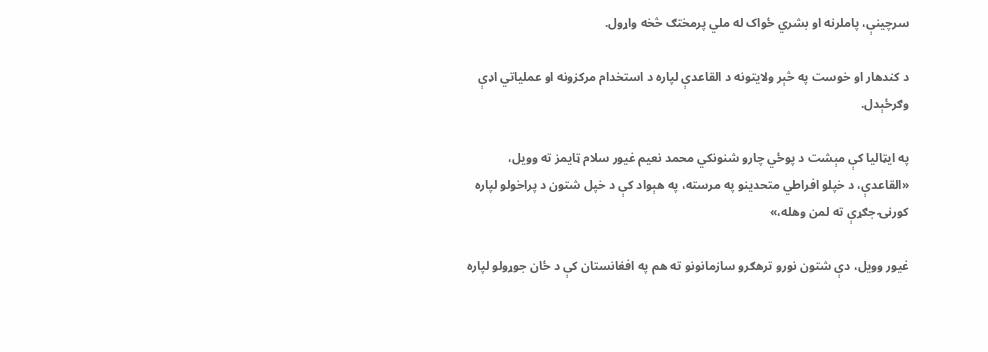سرچینې، پاملرنه او بشري ځواک له ملي پرمختګ څخه واړول.

د کندهار او خوست په څېر ولایتونه د القاعدې لپاره د استخدام مرکزونه او عملیاتي اډې وګرځېدل.

په ایټالیا کې مېشت د پوځي چارو شنونکي محمد نعیم غیور سلام ټایمز ته وویل، «القاعدې، د خپلو افراطي متحدینو په مرسته، په هېواد کې د خپل شتون د پراخولو لپاره کورنۍ جګړې ته لمن وهله،»

غیور وویل، دې شتون نورو ترهګرو سازمانونو ته هم په افغانستان کې د ځان جوړولو لپاره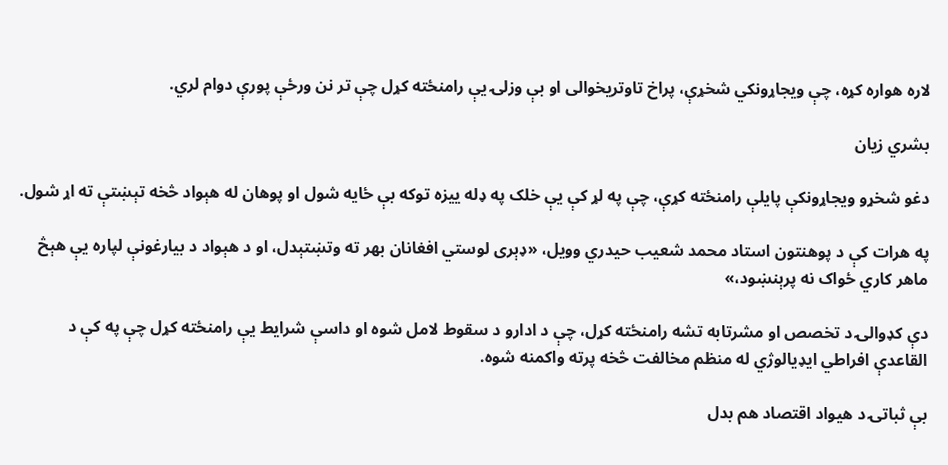لاره هواره کړه، چې ویجاړونکي شخړې، پراخ تاوتریخوالی او بې وزلۍ یې رامنځته کړل چې تر نن ورځې پورې دوام لري.

بشري زیان

دغو شخړو ویجاړونکې پایلې رامنځته کړې، چې په لړ کې یې خلک په ډله ییزه توکه بې ځایه شول او پوهان له هېواد څخه تېښتې ته اړ شول.

په هرات کې د پوهنتون استاد محمد شعیب حیدري وویل، «ډېری لوستي افغانان بهر ته وتښتېدل، او د هېواد د بیارغونې لپاره یې هېڅ ماهر کاري ځواک نه پرېنښود،»

دې کډوالۍ د تخصص او مشرتابه تشه رامنځته کړل، چې د ادارو د سقوط لامل شوه او داسې شرایط یې رامنځته کړل چې په کې د القاعدې افراطي ایډیالوژي له منظم مخالفت څخه پرته واکمنه شوه.

بې ثباتۍ د هیواد اقتصاد هم بدل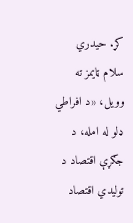کړ. حیدري سلام ټایمز ته وویل، «د افراطي ډلو له امله، د جګړې اقتصاد د تولیدي اقتصاد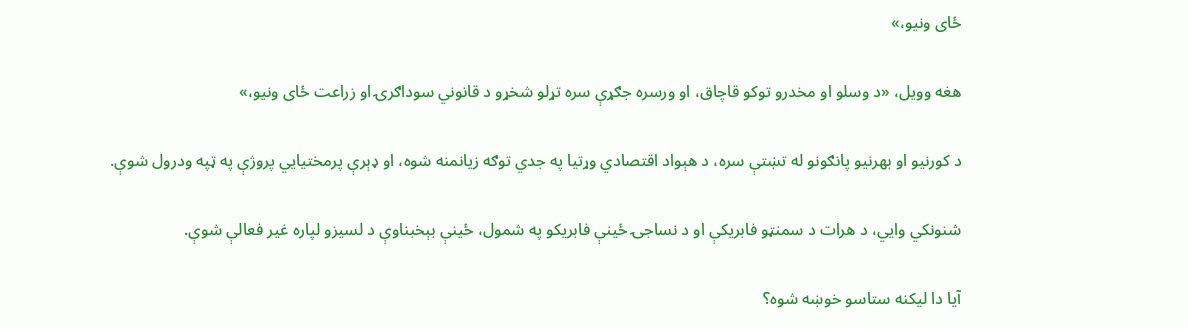ځای ونیو،»

هغه وویل، «د وسلو او مخدرو توکو قاچاق، او ورسره جګړې سره تړلو شخړو د قانوني سوداګرۍ او زراعت ځای ونیو،»

د کورنیو او بهرنیو پانګونو له تښتې سره، د هېواد اقتصادي وړتیا په جدي توګه زیانمنه شوه، او ډېرې پرمختیایي پروژې په ټپه ودرول شوې.

شنونکي وايي، د هرات د سمنټو فابریکې او د نساجۍ ځینې فابریکو په شمول، ځینې بېخبناوې د لسیزو لپاره غیر فعالې شوې.

آیا دا لیکنه ستاسو خوښه شوه؟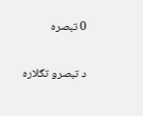0 تبصره

د تبصرو تګلاره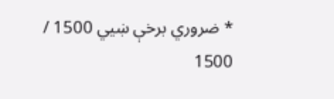* ضروري برخې ښيي 1500 / 1500